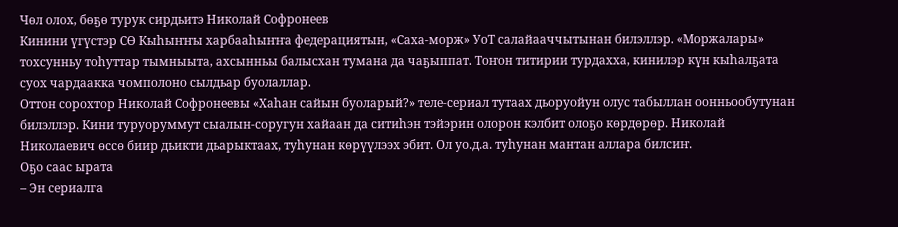Чөл олох, бөҕө турук сирдьитэ Николай Софронеев
Кинини үгүстэр СӨ Кыһыҥҥы харбааһыҥҥа федерациятын, «Саха-морж» УоТ салайааччытынан билэллэр. «Моржалары» тохсунньу тоһуттар тымныыта, ахсынньы балысхан тумана да чаҕыппат. Тоҥон титирии турдахха, кинилэр күн кыһалҕата суох чардаакка чомполоно сылдьар буолаллар.
Оттон сорохтор Николай Софронеевы «Хаһан сайын буоларый?» теле-сериал тутаах дьоруойун олус табыллан оонньообутунан билэллэр. Кини туруоруммут сыалын-соругун хайаан да ситиһэн тэйэрин олорон кэлбит олоҕо көрдөрөр. Николай Николаевич өссө биир дьикти дьарыктаах, туһунан көрүүлээх эбит. Ол уо.д.а. туһунан мантан аллара билсиҥ.
Оҕо саас ырата
– Эн сериалга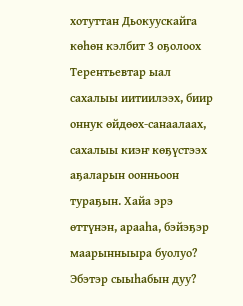хотуттан Дьокуускайга көһөн кэлбит 3 оҕолоох Терентьевтар ыал сахалыы иитиилээх, биир оннук өйдөөх-санаалаах, сахалыы киэҥ көҕүстээх аҕаларын оонньоон тураҕын. Хайа эрэ өттүнэн, арааһа, бэйэҕэр маарынныыра буолуо? Эбэтэр сыыһабын дуу?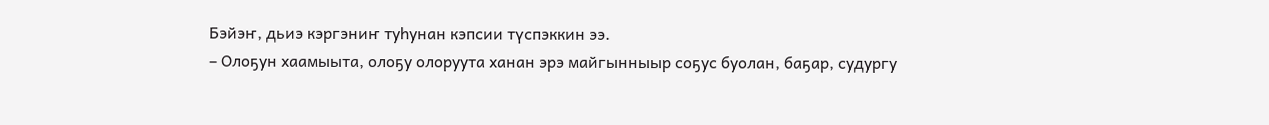Бэйэҥ, дьиэ кэргэниҥ туһунан кэпсии түспэккин ээ.
– Олоҕун хаамыыта, олоҕу олоруута ханан эрэ майгынныыр соҕус буолан, баҕар, судургу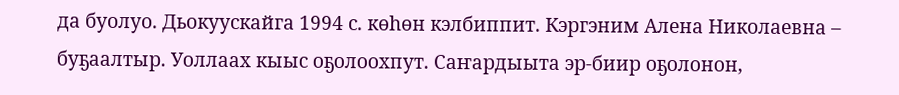да буолуо. Дьокуускайга 1994 с. көһөн кэлбиппит. Кэргэним Алена Николаевна – буҕаалтыр. Уоллаах кыыс оҕолоохпут. Саҥардыыта эр-биир оҕолонон,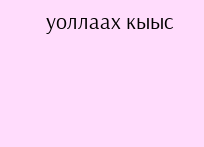уоллаах кыыс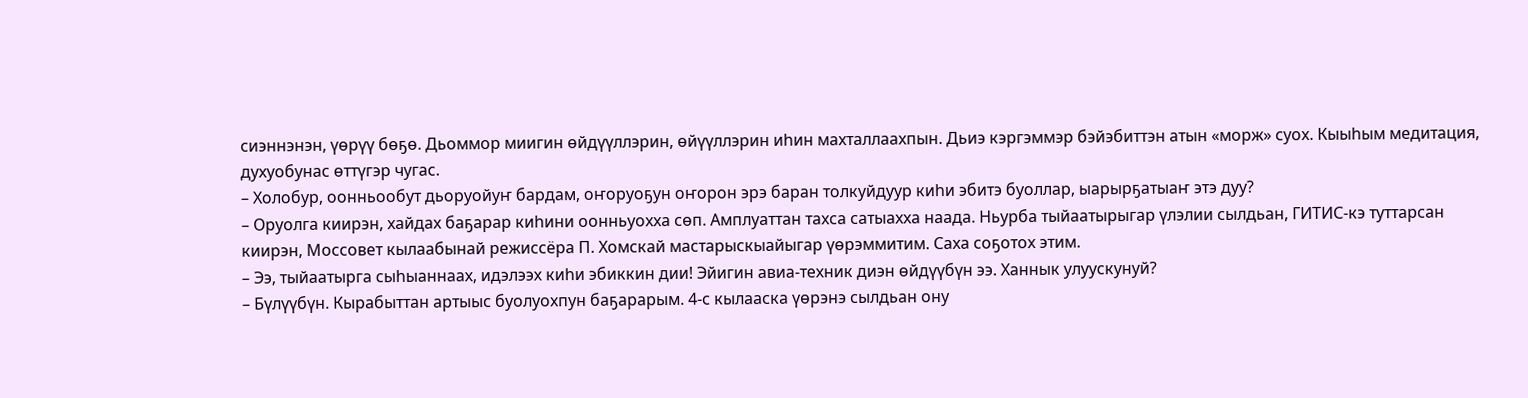сиэннэнэн, үөрүү бөҕө. Дьоммор миигин өйдүүллэрин, өйүүллэрин иһин махталлаахпын. Дьиэ кэргэммэр бэйэбиттэн атын «морж» суох. Кыыһым медитация, духуобунас өттүгэр чугас.
– Холобур, оонньообут дьоруойуҥ бардам, оҥоруоҕун оҥорон эрэ баран толкуйдуур киһи эбитэ буоллар, ыарырҕатыаҥ этэ дуу?
– Оруолга киирэн, хайдах баҕарар киһини оонньуохха сөп. Амплуаттан тахса сатыахха наада. Ньурба тыйаатырыгар үлэлии сылдьан, ГИТИС-кэ туттарсан киирэн, Моссовет кылаабынай режиссёра П. Хомскай мастарыскыайыгар үөрэммитим. Саха соҕотох этим.
– Ээ, тыйаатырга сыһыаннаах, идэлээх киһи эбиккин дии! Эйигин авиа-техник диэн өйдүүбүн ээ. Ханнык улуускунуй?
– Бүлүүбүн. Кырабыттан артыыс буолуохпун баҕарарым. 4-с кылааска үөрэнэ сылдьан ону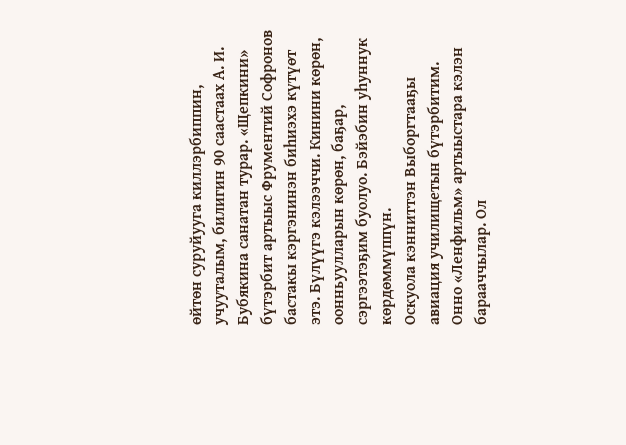өйтөн суруйууга киллэрбиппин, учууталым, билигин 90 саастаах А. И. Бубякина санатан турар. «Щепкини» бүтэрбит артыыс Фрументий Софронов бастакы кэргэнинэн биһиэхэ күтүөт этэ. Бүлүүгэ кэлээччи. Кинини көрөн, оонньуулларын көрөн, баҕар, сэргээтэҕим буолуо. Бэйэбин уһуннук көрдөммүппүн.
Оскуола кэнниттэн Выборгтааҕы авиация училищетын бүтэрбитим. Онно «Ленфильм» артыыстара кэлэн барааччылар. Ол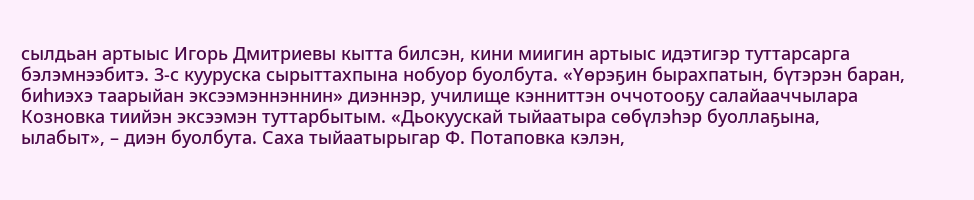сылдьан артыыс Игорь Дмитриевы кытта билсэн, кини миигин артыыс идэтигэр туттарсарга бэлэмнээбитэ. 3-с кууруска сырыттахпына нобуор буолбута. «Үөрэҕин бырахпатын, бүтэрэн баран, биһиэхэ таарыйан эксээмэннэннин» диэннэр, училище кэнниттэн оччотооҕу салайааччылара Козновка тиийэн эксээмэн туттарбытым. «Дьокуускай тыйаатыра сөбүлэһэр буоллаҕына, ылабыт», – диэн буолбута. Саха тыйаатырыгар Ф. Потаповка кэлэн,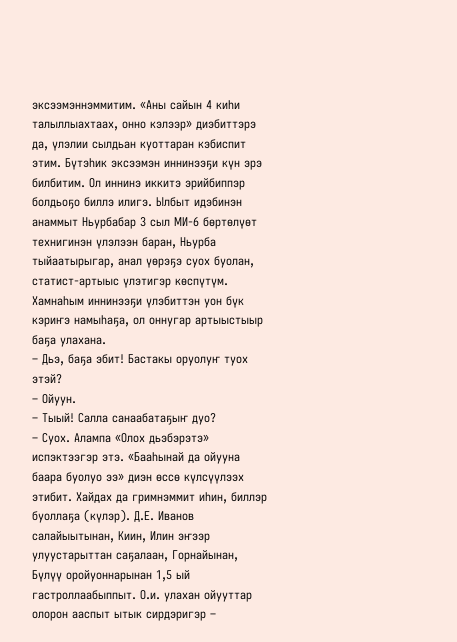эксээмэннэммитим. «Аны сайын 4 киһи талыллыахтаах, онно кэлээр» диэбиттэрэ да, үлэлии сылдьан куоттаран кэбиспит этим. Бүтэһик эксээмэн иннинээҕи күн эрэ билбитим. Ол иннинэ иккитэ эрийбиппэр болдьоҕо биллэ илигэ. Ылбыт идэбинэн анаммыт Ньурбабар 3 сыл МИ-6 бөртөлүөт технигинэн үлэлээн баран, Ньурба тыйаатырыгар, анал үөрэҕэ суох буолан, статист-артыыс үлэтигэр көспүтүм. Хамнаһым иннинээҕи үлэбиттэн уон бүк кэриҥэ намыһаҕа, ол оннугар артыыстыыр баҕа улахана.
– Дьэ, баҕа эбит! Бастакы оруолуҥ туох этэй?
– Ойуун.
– Тыый! Салла санаабатаҕыҥ дуо?
– Суох. Алампа «Олох дьэбэрэтэ» испэктээгэр этэ. «Бааһынай да ойууна баара буолуо ээ» диэн өссө күлсүүлээх этибит. Хайдах да гримнэммит иһин, биллэр буоллаҕа (күлэр). Д.Е. Иванов салайыытынан, Киин, Илин эҥээр улуустарыттан саҕалаан, Горнайынан, Бүлүү оройуоннарынан 1,5 ый гастроллаабыппыт. О.и. улахан ойууттар олорон ааспыт ытык сирдэригэр –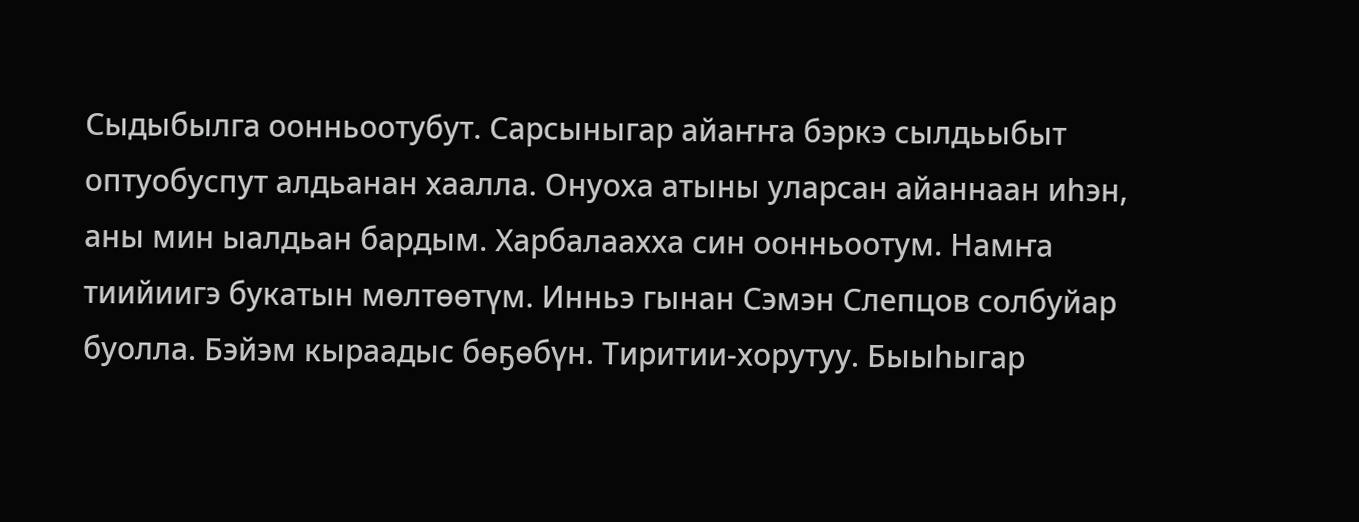Сыдыбылга оонньоотубут. Сарсыныгар айаҥҥа бэркэ сылдьыбыт оптуобуспут алдьанан хаалла. Онуоха атыны уларсан айаннаан иһэн, аны мин ыалдьан бардым. Харбалаахха син оонньоотум. Намҥа тиийиигэ букатын мөлтөөтүм. Инньэ гынан Сэмэн Слепцов солбуйар буолла. Бэйэм кыраадыс бөҕөбүн. Тиритии-хорутуу. Быыһыгар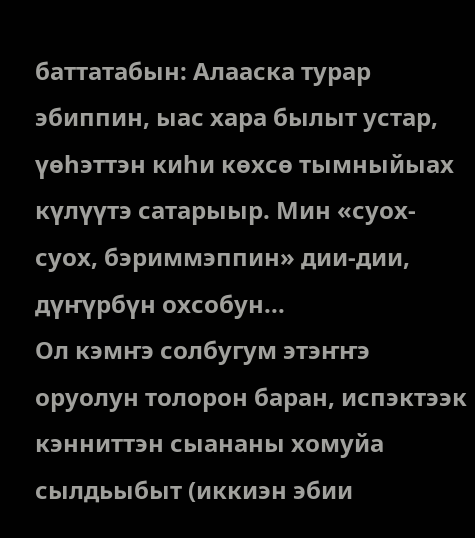баттатабын: Алааска турар эбиппин, ыас хара былыт устар, үөһэттэн киһи көхсө тымныйыах күлүүтэ сатарыыр. Мин «суох-суох, бэриммэппин» дии-дии, дүҥүрбүн охсобун...
Ол кэмҥэ солбугум этэҥҥэ оруолун толорон баран, испэктээк кэнниттэн сыананы хомуйа сылдьыбыт (иккиэн эбии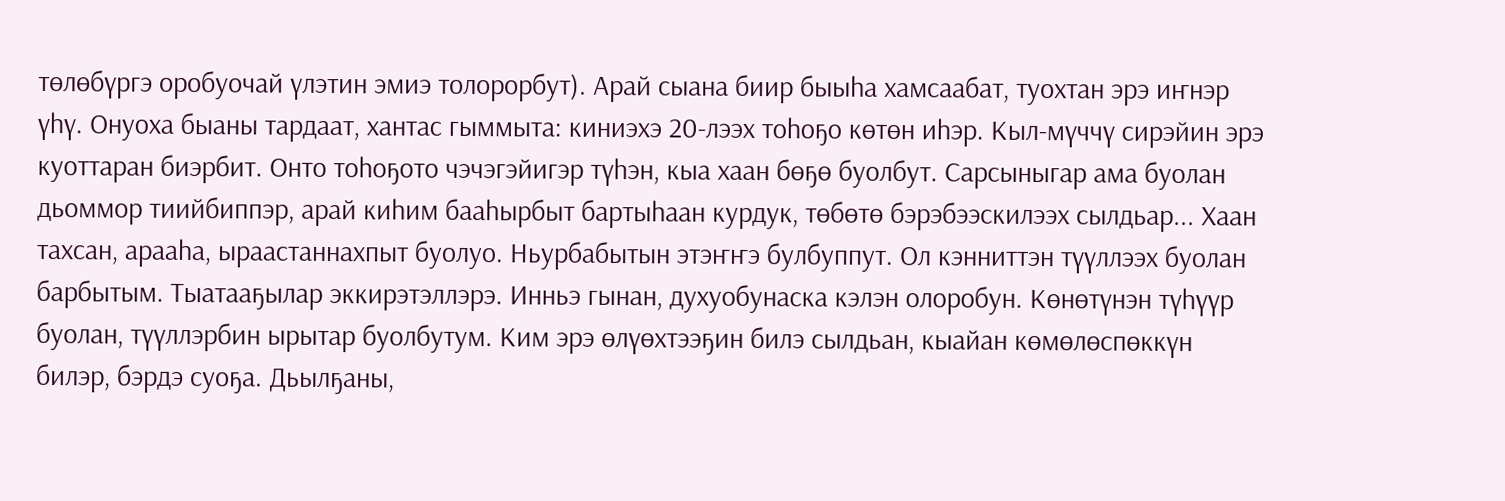төлөбүргэ оробуочай үлэтин эмиэ толорорбут). Арай сыана биир быыһа хамсаабат, туохтан эрэ иҥнэр үһү. Онуоха быаны тардаат, хантас гыммыта: киниэхэ 20-лээх тоһоҕо көтөн иһэр. Кыл-мүччү сирэйин эрэ куоттаран биэрбит. Онто тоһоҕото чэчэгэйигэр түһэн, кыа хаан бөҕө буолбут. Сарсыныгар ама буолан дьоммор тиийбиппэр, арай киһим бааһырбыт бартыһаан курдук, төбөтө бэрэбээскилээх сылдьар... Хаан тахсан, арааһа, ыраастаннахпыт буолуо. Ньурбабытын этэҥҥэ булбуппут. Ол кэнниттэн түүллээх буолан барбытым. Тыатааҕылар эккирэтэллэрэ. Инньэ гынан, духуобунаска кэлэн олоробун. Көнөтүнэн түһүүр буолан, түүллэрбин ырытар буолбутум. Ким эрэ өлүөхтээҕин билэ сылдьан, кыайан көмөлөспөккүн билэр, бэрдэ суоҕа. Дьылҕаны,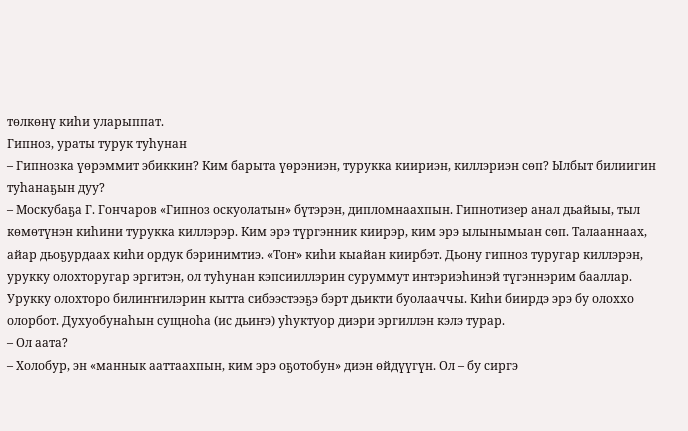төлкөнү киһи уларыппат.
Гипноз, ураты турук туһунан
– Гипнозка үөрэммит эбиккин? Ким барыта үөрэниэн, турукка киириэн, киллэриэн сөп? Ылбыт билиигин туһанаҕын дуу?
– Москубаҕа Г. Гончаров «Гипноз оскуолатын» бүтэрэн, дипломнаахпын. Гипнотизер анал дьайыы, тыл көмөтүнэн киһини турукка киллэрэр. Ким эрэ түргэнник киирэр, ким эрэ ылынымыан сөп. Талааннаах, айар дьоҕурдаах киһи ордук бэринимтиэ. «Тоҥ» киһи кыайан киирбэт. Дьону гипноз туругар киллэрэн, урукку олохторугар эргитэн, ол туһунан кэпсииллэрин суруммут интэриэһинэй түгэннэрим бааллар. Урукку олохторо билиҥҥилэрин кытта сибээстээҕэ бэрт дьикти буолааччы. Киһи биирдэ эрэ бу олоххо олорбот. Духуобунаһын сущноһа (ис дьиҥэ) уһуктуор диэри эргиллэн кэлэ турар.
– Ол аата?
– Холобур, эн «маннык ааттаахпын, ким эрэ оҕотобун» диэн өйдүүгүн. Ол – бу сиргэ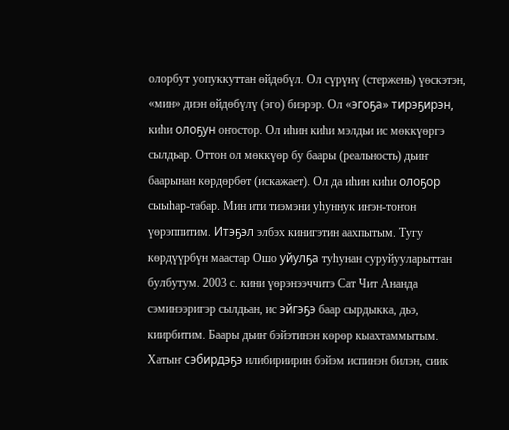олорбут уопуккуттан өйдөбүл. Ол сүрүнү (стержень) үөскэтэн, «мин» диэн өйдөбүлү (эго) биэрэр. Ол «эгоҕа» тирэҕирэн, киһи олоҕун оҥостор. Ол иһин киһи мэлдьи ис мөккүөргэ сылдьар. Оттон ол мөккүөр бу баары (реальность) дьиҥ баарынан көрдөрбөт (искажает). Ол да иһин киһи олоҕор сыыһар-табар. Мин ити тиэмэни уһуннук иҥэн-тоҥон үөрэппитим. Итэҕэл элбэх кинигэтин аахпытым. Тугу көрдүүрбүн маастар Ошо уйулҕа туһунан суруйууларыттан булбутум. 2003 с. кини үөрэнээччитэ Сат Чит Ананда сэминээригэр сылдьан, ис эйгэҕэ баар сырдыкка, дьэ, киирбитим. Баары дьиҥ бэйэтинэн көрөр кыахтаммытым. Хатыҥ сэбирдэҕэ илибириирин бэйэм испинэн билэн, сиик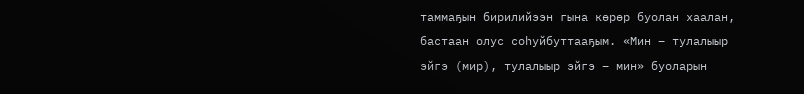таммаҕын бирилийээн гына көрөр буолан хаалан, бастаан олус соһуйбуттааҕым. «Мин – тулалыыр эйгэ (мир), тулалыыр эйгэ – мин» буоларын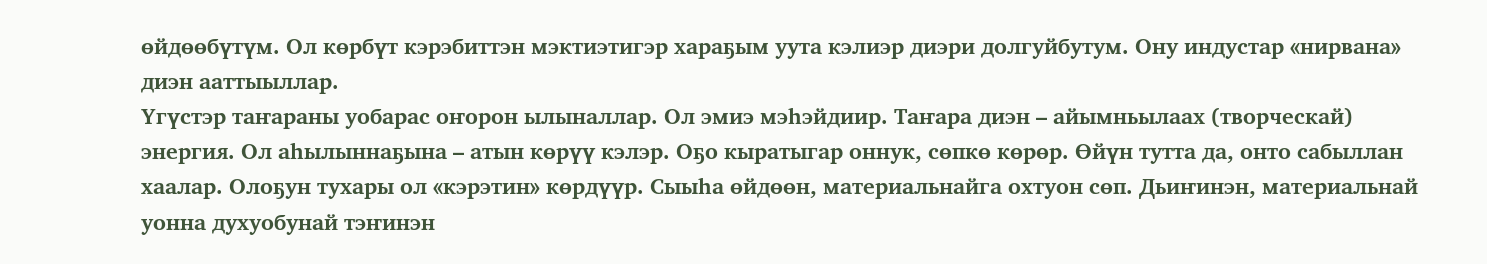өйдөөбүтүм. Ол көрбүт кэрэбиттэн мэктиэтигэр хараҕым уута кэлиэр диэри долгуйбутум. Ону индустар «нирвана» диэн ааттыыллар.
Үгүстэр таҥараны уобарас оҥорон ылыналлар. Ол эмиэ мэһэйдиир. Таҥара диэн – айымньылаах (творческай) энергия. Ол аһылыннаҕына – атын көрүү кэлэр. Оҕо кыратыгар оннук, сөпкө көрөр. Өйүн тутта да, онто сабыллан хаалар. Олоҕун тухары ол «кэрэтин» көрдүүр. Сыыһа өйдөөн, материальнайга охтуон сөп. Дьиҥинэн, материальнай уонна духуобунай тэҥинэн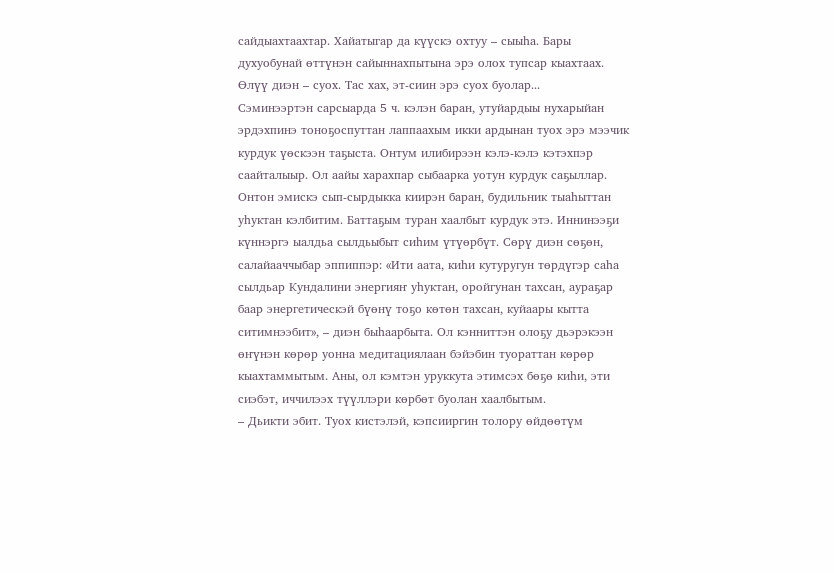сайдыахтаахтар. Хайатыгар да күүскэ охтуу – сыыһа. Бары духуобунай өттүнэн сайыннахпытына эрэ олох тупсар кыахтаах. Өлүү диэн – суох. Тас хах, эт-сиин эрэ суох буолар...
Сэминээртэн сарсыарда 5 ч. кэлэн баран, утуйардыы нухарыйан эрдэхпинэ тоноҕоспуттан лаппаахым икки ардынан туох эрэ мээчик курдук үөскээн таҕыста. Онтум илибирээн кэлэ-кэлэ кэтэхпэр саайталыыр. Ол аайы харахпар сыбаарка уотун курдук саҕыллар. Онтон эмискэ сып-сырдыкка киирэн баран, будильник тыаһыттан уһуктан кэлбитим. Баттаҕым туран хаалбыт курдук этэ. Иннинээҕи күннэргэ ыалдьа сылдьыбыт сиһим үтүөрбүт. Сөрү диэн сөҕөн, салайааччыбар эппиппэр: «Ити аата, киһи кутуругун төрдүгэр саһа сылдьар Кундалини энергияҥ уһуктан, оройгунан тахсан, аураҕар баар энергетическэй бүөнү тоҕо көтөн тахсан, куйаары кытта ситимнээбит», – диэн быһаарбыта. Ол кэнниттэн олоҕу дьэрэкээн өҥүнэн көрөр уонна медитациялаан бэйэбин туораттан көрөр кыахтаммытым. Аны, ол кэмтэн уруккута этимсэх бөҕө киһи, эти сиэбэт, иччилээх түүллэри көрбөт буолан хаалбытым.
– Дьикти эбит. Туох кистэлэй, кэпсииргин толору өйдөөтүм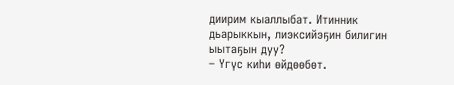диирим кыаллыбат. Итинник дьарыккын, лиэксийэҕин билигин ыытаҕын дуу?
– Үгүс киһи өйдөөбөт.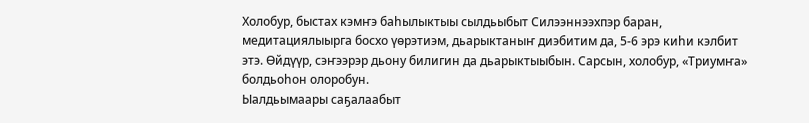Холобур, быстах кэмҥэ баһылыктыы сылдьыбыт Силээннээхпэр баран, медитациялыырга босхо үөрэтиэм, дьарыктаныҥ диэбитим да, 5-6 эрэ киһи кэлбит этэ. Өйдүүр, сэҥээрэр дьону билигин да дьарыктыыбын. Сарсын, холобур, «Триумҥа» болдьоһон олоробун.
Ыалдьымаары саҕалаабыт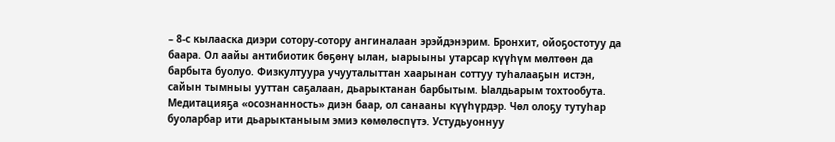– 8-с кылааска диэри сотору-сотору ангиналаан эрэйдэнэрим. Бронхит, ойоҕостотуу да баара. Ол аайы антибиотик бөҕөнү ылан, ыарыыны утарсар күүһүм мөлтөөн да барбыта буолуо. Физкултуура учууталыттан хаарынан соттуу туһалааҕын истэн, сайын тымныы ууттан саҕалаан, дьарыктанан барбытым. Ыалдьарым тохтообута. Медитацияҕа «осознанность» диэн баар, ол санааны күүһүрдэр. Чөл олоҕу тутуһар буоларбар ити дьарыктаныым эмиэ көмөлөспүтэ. Устудьуоннуу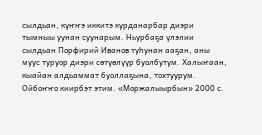сылдьан, күҥҥэ иккитэ курданарбар диэри тымныы уунан суунарым. Ньурбаҕа үлэлии сылдьан Порфирий Иванов туһунан ааҕан, аны муус туруор диэри сөтүөлүүр буолбутум. Халыҥаан, кыайан алдьаммат буоллаҕына, тохтуурум. Ойбоҥҥо киирбэт этим. «Моржалыырбын» 2000 с.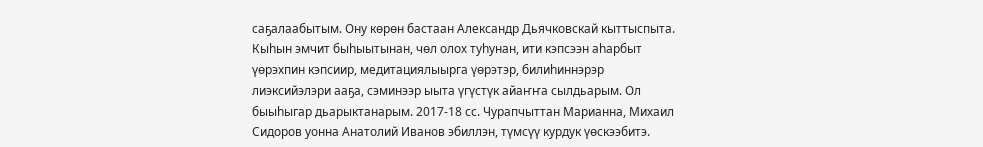саҕалаабытым. Ону көрөн бастаан Александр Дьячковскай кыттыспыта. Кыһын эмчит быһыытынан, чөл олох туһунан, ити кэпсээн аһарбыт үөрэхпин кэпсиир, медитациялыырга үөрэтэр, билиһиннэрэр лиэксийэлэри ааҕа, сэминээр ыыта үгүстүк айаҥҥа сылдьарым. Ол быыһыгар дьарыктанарым. 2017-18 сс. Чурапчыттан Марианна, Михаил Сидоров уонна Анатолий Иванов эбиллэн, түмсүү курдук үөскээбитэ.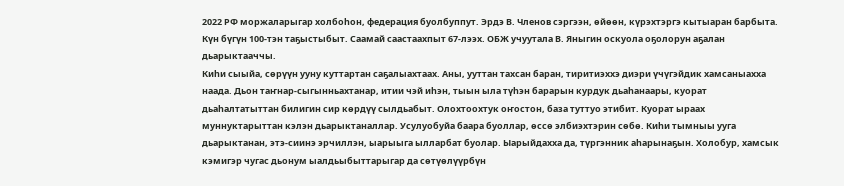2022 РФ моржаларыгар холбоһон, федерация буолбуппут. Эрдэ В. Членов сэргээн, өйөөн, күрэхтэргэ кытыаран барбыта. Күн бүгүн 100-тэн таҕыстыбыт. Саамай саастаахпыт 67-лээх. ОБЖ учуутала В. Яныгин оскуола оҕолорун аҕалан дьарыктааччы.
Киһи сыыйа, сөрүүн ууну куттартан саҕалыахтаах. Аны, ууттан тахсан баран, тиритиэххэ диэри үчүгэйдик хамсаныахха наада. Дьон таҥнар-сыгынньахтанар, итии чэй иһэн, тыын ыла түһэн барарын курдук дьаһанаары, куорат дьаһалтатыттан билигин сир көрдүү сылдьабыт. Олохтоохтук оҥостон, база туттуо этибит. Куорат ыраах муннуктарыттан кэлэн дьарыктаналлар. Усулуобуйа баара буоллар, өссө элбиэхтэрин сөбө. Киһи тымныы ууга дьарыктанан, этэ-сиинэ эрчиллэн, ыарыыга ылларбат буолар. Ыарыйдахха да, түргэнник аһарынаҕын. Холобур, хамсык кэмигэр чугас дьонум ыалдьыбыттарыгар да сөтүөлүүрбүн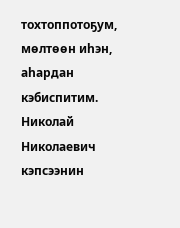тохтоппотоҕум, мөлтөөн иһэн, аһардан кэбиспитим.
Николай Николаевич кэпсээнин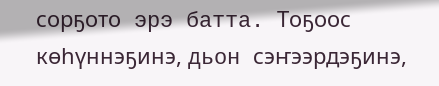сорҕото эрэ батта. Тоҕоос көһүннэҕинэ, дьон сэҥээрдэҕинэ,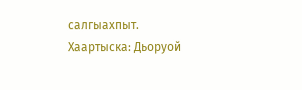салгыахпыт.
Хаартыска: Дьоруой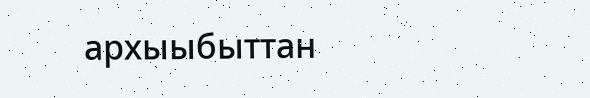архыыбыттан